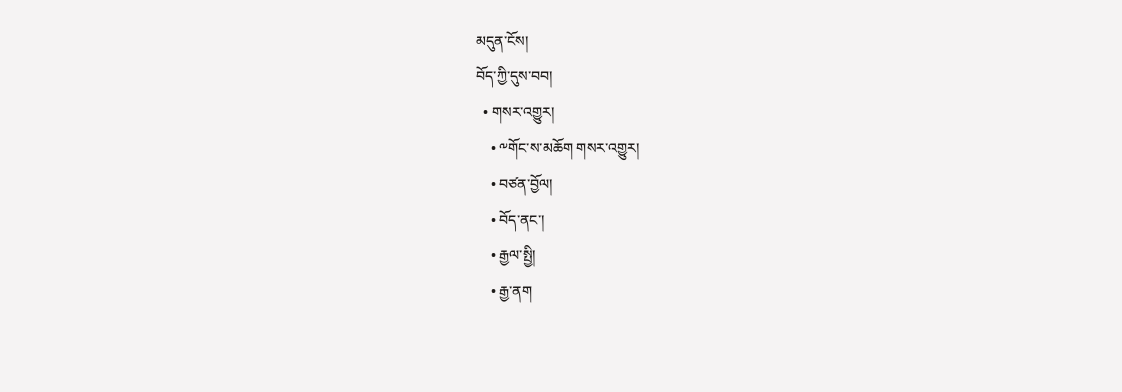མདུན་ངོས།
བོད་ཀྱི་དུས་བབ།
  • གསར་འགྱུར།
    • ༸གོང་ས་མཆོག གསར་འགྱུར།
    • བཙན་བྱོལ།
    • བོད་ནང་།
    • རྒྱལ་སྤྱི།
    • རྒྱ་ནག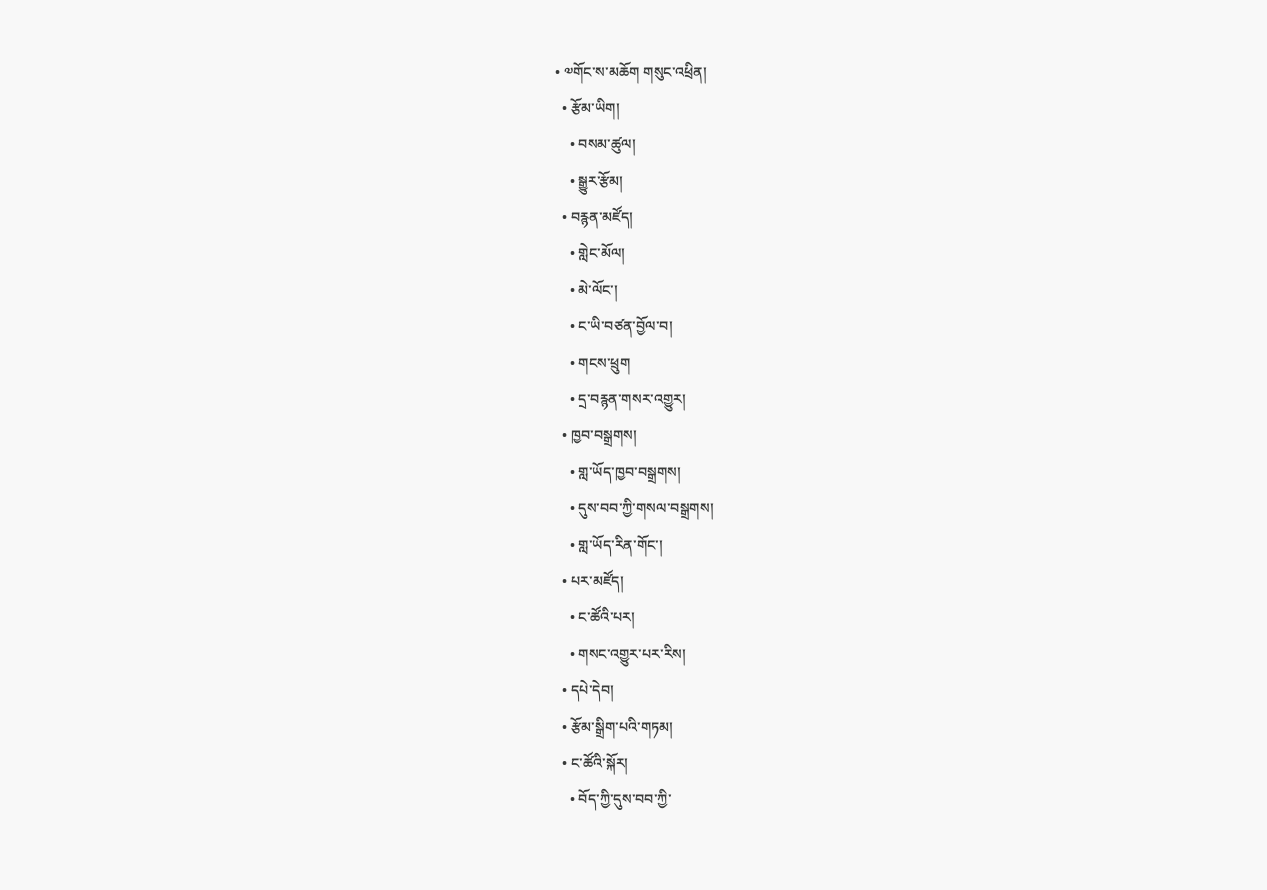• ༧གོང་ས་མཆོག གསུང་འཕྲིན།
  • རྩོམ་ཡིག།
    • བསམ་ཚུལ།
    • སྒྱུར་རྩོམ།
  • བརྙན་མཛོད།
    • གླེང་མོལ།
    • མེ་ལོང་།
    • ང་ཡི་བཙན་བྱོལ་བ།
    • གངས་ཕྲུག
    • དྲ་བརྙན་གསར་འགྱུར།
  • ཁྱབ་བསྒྲགས།
    • གླ་ཡོད་ཁྱབ་བསྒྲགས།
    • དུས་བབ་ཀྱི་གསལ་བསྒྲགས།
    • གླ་ཡོད་རིན་གོང་།
  • པར་མཛོད།
    • ང་ཚོའི་པར།
    • གསང་འགྱུར་པར་རིས།
  • དཔེ་དེབ།
  • རྩོམ་སྒྲིག་པའི་གཏམ།
  • ང་ཚོའི་སྐོར།
    • བོད་ཀྱི་དུས་བབ་ཀྱི་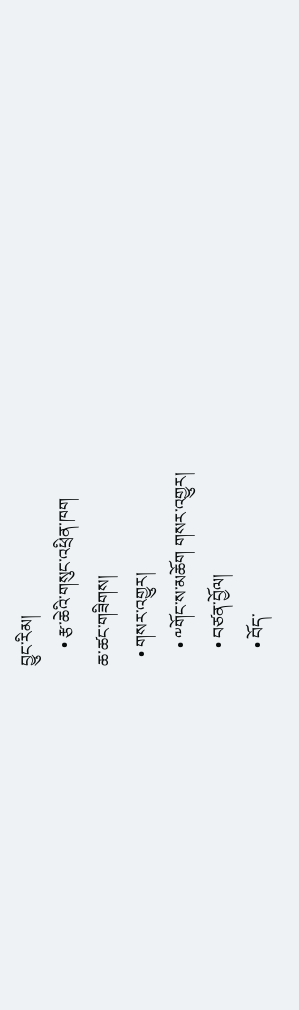བྱུང་རིམ།
    • རྩ་ཆེའི་གསུང་འཕྲིན་ཁག
ཆ་ཚང་གཟིགས།
  • གསར་འགྱུར།
    • ༸གོང་ས་མཆོག གསར་འགྱུར།
    • བཙན་བྱོལ།
    • བོད་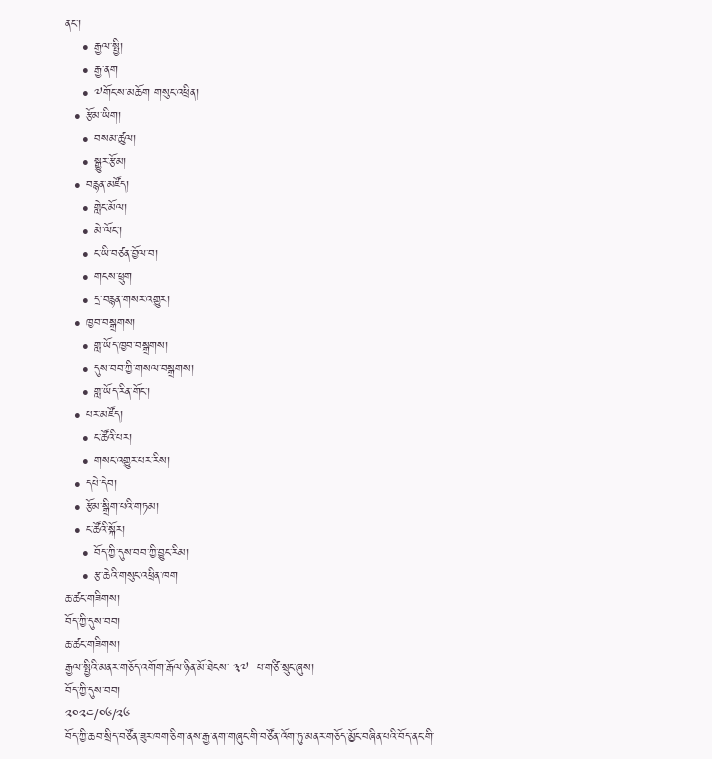ནང་།
    • རྒྱལ་སྤྱི།
    • རྒྱ་ནག
    • ༧གོང་ས་མཆོག གསུང་འཕྲིན།
  • རྩོམ་ཡིག།
    • བསམ་ཚུལ།
    • སྒྱུར་རྩོམ།
  • བརྙན་མཛོད།
    • གླེང་མོལ།
    • མེ་ལོང་།
    • ང་ཡི་བཙན་བྱོལ་བ།
    • གངས་ཕྲུག
    • དྲ་བརྙན་གསར་འགྱུར།
  • ཁྱབ་བསྒྲགས།
    • གླ་ཡོད་ཁྱབ་བསྒྲགས།
    • དུས་བབ་ཀྱི་གསལ་བསྒྲགས།
    • གླ་ཡོད་རིན་གོང་།
  • པར་མཛོད།
    • ང་ཚོའི་པར།
    • གསང་འགྱུར་པར་རིས།
  • དཔེ་དེབ།
  • རྩོམ་སྒྲིག་པའི་གཏམ།
  • ང་ཚོའི་སྐོར།
    • བོད་ཀྱི་དུས་བབ་ཀྱི་བྱུང་རིམ།
    • རྩ་ཆེའི་གསུང་འཕྲིན་ཁག
ཆ་ཚང་གཟིགས།
བོད་ཀྱི་དུས་བབ།
ཆ་ཚང་གཟིགས།
རྒྱལ་སྤྱིའི་མནར་གཅོད་འགོག་རྒོལ་ཉིན་མོ་ཐེངས་ ༣༧  པ་གཙི་སྲུང་ཞུས།
བོད་ཀྱི་དུས་བབ།
༢༠༢༤/༠༦/༢༦
བོད་ཀྱི་ཆབ་སྲིད་བཙོན་ཟུར་ཁག་ཅིག་ནས་རྒྱ་ནག་གཞུང་གི་བཙོན་འོག་ཏུ་མནར་གཅོད་མྱོང་བཞིན་པའི་བོད་ནང་གི་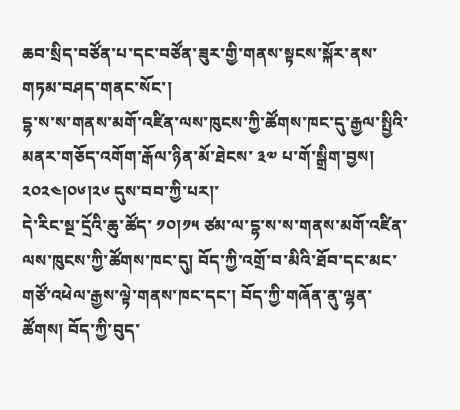ཆབ་སྲིད་བཙོན་པ་དང་བཙོན་ཟུར་གྱི་གནས་སྟངས་སྐོར་ནས་གཏམ་བཤད་གནང་སོང་།
དྷ་ས་ས་གནས་མགོ་འཛིན་ལས་ཁུངས་ཀྱི་ཚོགས་ཁང་དུ་རྒྱལ་སྤྱིའི་མནར་གཅོད་འགོག་རྒོལ་ཉིན་མོ་ཐེངས་ ༣༧ པ་གོ་སྒྲིག་བྱས། ༢༠༢༤།༠༦།༢༦ དུས་བབ་ཀྱི་པར།་
དེ་རིང་སྔ་དྲོའི་ཆུ་ཚོད་ ༡༠།༡༥ ཙམ་ལ་དྷ་ས་ས་གནས་མགོ་འཛིན་ལས་ཁུངས་ཀྱི་ཚོགས་ཁང་དུ། བོད་ཀྱི་འགྲོ་བ་མིའི་ཐོབ་དང་མང་གཙོ་འཕེལ་རྒྱས་ལྟེ་གནས་ཁང་དང་། བོད་ཀྱི་གཞོན་ནུ་ལྷན་ཚོགས། བོད་ཀྱི་བུད་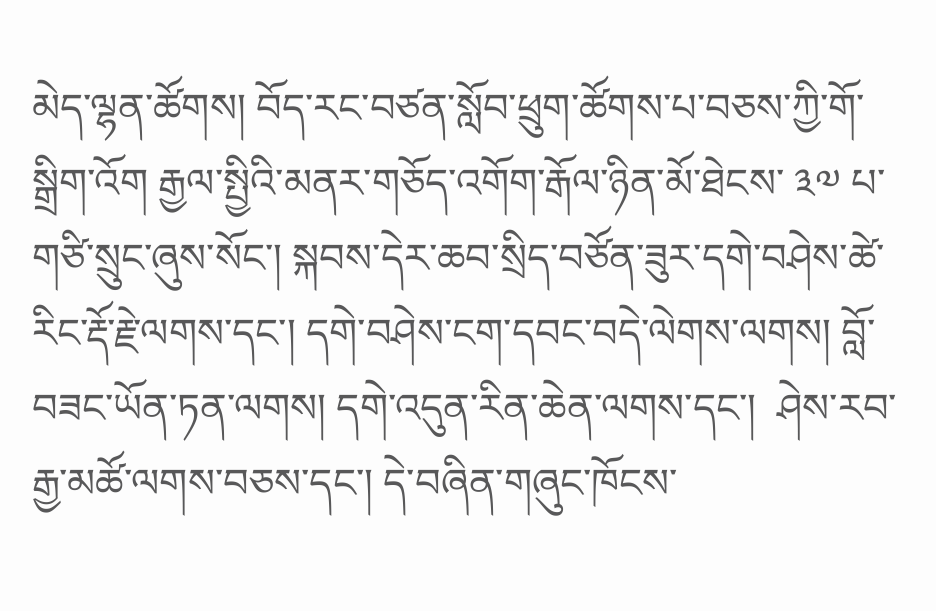མེད་ལྷན་ཚོགས། བོད་རང་བཙན་སློབ་ཕྲུག་ཚོགས་པ་བཅས་ཀྱི་གོ་སྒྲིག་འོག རྒྱལ་སྤྱིའི་མནར་གཅོད་འགོག་རྒོལ་ཉིན་མོ་ཐེངས་ ༣༧ པ་གཙི་སྲུང་ཞུས་སོང་། སྐབས་དེར་ཆབ་སྲིད་བཙོན་ཟུར་དགེ་བཤེས་ཚེ་རིང་རྡོ་རྗེ་ལགས་དང་། དགེ་བཤེས་ངག་དབང་བདེ་ལེགས་ལགས། བློ་བཟང་ཡོན་ཏན་ལགས། དགེ་འདུན་རིན་ཆེན་ལགས་དང་།  ཤེས་རབ་རྒྱ་མཚོ་ལགས་བཅས་དང་། དེ་བཞིན་གཞུང་ཁོངས་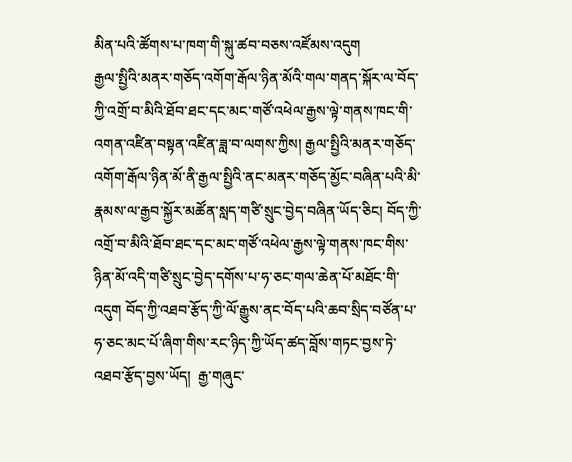མིན་པའི་ཚོགས་པ་ཁག་གི་སྐུ་ཚབ་བཅས་འཛོམས་འདུག
རྒྱལ་སྤྱིའི་མནར་གཅོད་འགོག་རྒོལ་ཉིན་མོའི་གལ་གནད་སྐོར་ལ་བོད་ཀྱི་འགྲོ་བ་མིའི་ཐོབ་ཐང་དང་མང་གཙོ་འཕེལ་རྒྱས་ལྟེ་གནས་ཁང་གི་འགན་འཛིན་བསྟན་འཛིན་ཟླ་བ་ལགས་ཀྱིས། རྒྱལ་སྤྱིའི་མནར་གཅོད་འགོག་རྒོལ་ཉིན་མོ་ནི་རྒྱལ་སྤྱིའི་ནང་མནར་གཅོད་མྱོང་བཞིན་པའི་མི་རྣམས་ལ་རྒྱབ་སྐྱོར་མཚོན་སླད་གཙི་སྲུང་བྱེད་བཞིན་ཡོད་ཅིང། བོད་ཀྱི་འགྲོ་བ་མིའི་ཐོབ་ཐང་དང་མང་གཙོ་འཕེལ་རྒྱས་ལྟེ་གནས་ཁང་གིས་ཉིན་མོ་འདི་གཙི་སྲུང་བྱེད་དགོས་པ་ཧ་ཅང་གལ་ཆེན་པོ་མཐོང་གི་འདུག བོད་ཀྱི་འཐབ་རྩོད་ཀྱི་ལོ་རྒྱུས་ནང་བོད་པའི་ཆབ་སྲིད་བཙོན་པ་ཧ་ཅང་མང་པོ་ཞིག་གིས་རང་ཉིད་ཀྱི་ཡོད་ཚད་བློས་གཏང་བྱས་ཏེ་འཐབ་རྩོད་བྱས་ཡོད།  རྒྱ་གཞུང་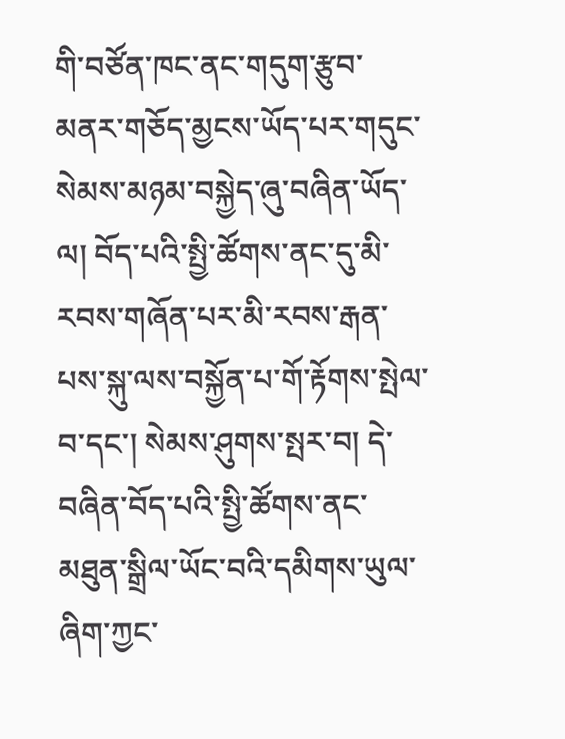གི་བཙོན་ཁང་ནང་གདུག་རྩུབ་མནར་གཅོད་མྱངས་ཡོད་པར་གདུང་སེམས་མཉམ་བསྐྱེད་ཞུ་བཞིན་ཡོད་ལ། བོད་པའི་སྤྱི་ཚོགས་ནང་དུ་མི་རབས་གཞོན་པར་མི་རབས་རྒན་པས་སྐུ་ལས་བསྐྱོན་པ་གོ་རྟོགས་སྤེལ་བ་དང་། སེམས་ཤུགས་སྤར་བ། དེ་བཞིན་བོད་པའི་སྤྱི་ཚོགས་ནང་མཐུན་སྒྲིལ་ཡོང་བའི་དམིགས་ཡུལ་ཞིག་ཀྱང་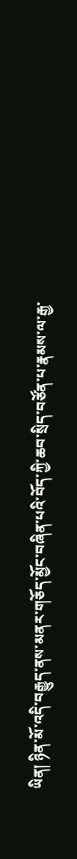ཡིན། ཉིན་མོ་འདི་བརྒྱུད་ནས་མནར་གཅོད་མྱོང་བཞིན་པའི་བོད་ཀྱི་ཆབ་སྲིད་བཙོན་པ་རྣམས་ལ་རྒྱ་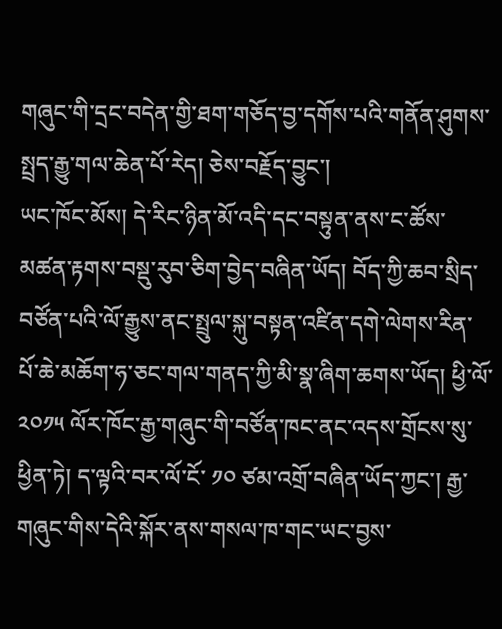གཞུང་གི་དྲང་བདེན་གྱི་ཐག་གཅོད་བྱ་དགོས་པའི་གནོན་ཤུགས་སྤྲད་རྒྱུ་གལ་ཆེན་པོ་རེད། ཅེས་བརྗོད་བྱུང་།
ཡང་ཁོང་མོས། དེ་རིང་ཉིན་མོ་འདི་དང་བསྟུན་ནས་ང་ཚོས་མཚན་རྟགས་བསྡུ་རུབ་ཅིག་བྱེད་བཞིན་ཡོད། བོད་ཀྱི་ཆབ་སྲིད་བཙོན་པའི་ལོ་རྒྱུས་ནང་སྤྲུལ་སྐུ་བསྟན་འཛིན་དགེ་ལེགས་རིན་པོ་ཆེ་མཆོག་ཧ་ཅང་གལ་གནད་ཀྱི་མི་སྣ་ཞིག་ཆགས་ཡོད། ཕྱི་ལོ་ ༢༠༡༥ ལོར་ཁོང་རྒྱ་གཞུང་གི་བཙོན་ཁང་ནང་འདས་གྲོངས་སུ་ཕྱིན་ཏེ། ད་ལྟའི་བར་ལོ་ངོ་ ༡༠ ཙམ་འགྲོ་བཞིན་ཡོད་ཀྱང་། རྒྱ་གཞུང་གིས་དེའི་སྐོར་ནས་གསལ་ཁ་གང་ཡང་བྱས་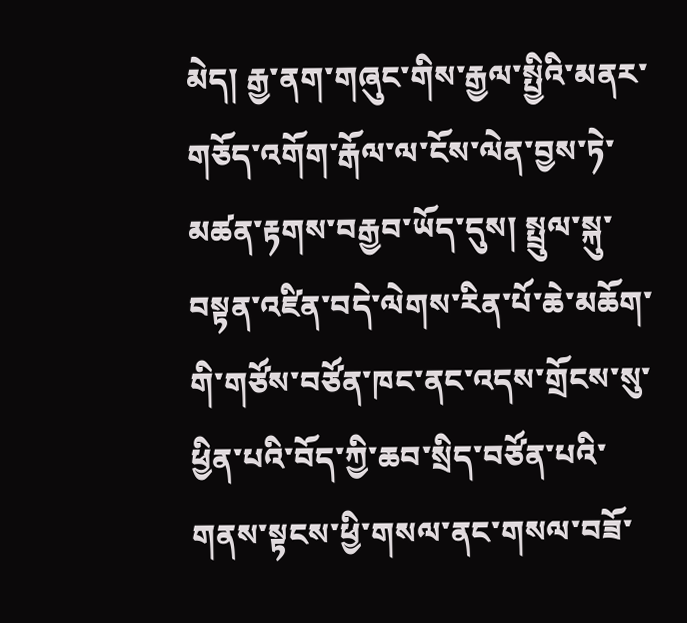མེད། རྒྱ་ནག་གཞུང་གིས་རྒྱལ་སྤྱིའི་མནར་གཅོད་འགོག་རྒོལ་ལ་ངོས་ལེན་བྱས་ཏེ་མཚན་རྟགས་བརྒྱབ་ཡོད་དུས། སྤྲུལ་སྐུ་བསྟན་འཛིན་བདེ་ལེགས་རིན་པོ་ཆེ་མཆོག་གི་གཙོས་བཙོན་ཁང་ནང་འདས་གྲོངས་སུ་ཕྱིན་པའི་བོད་ཀྱི་ཆབ་སྲིད་བཙོན་པའི་གནས་སྟངས་ཕྱི་གསལ་ནང་གསལ་བཟོ་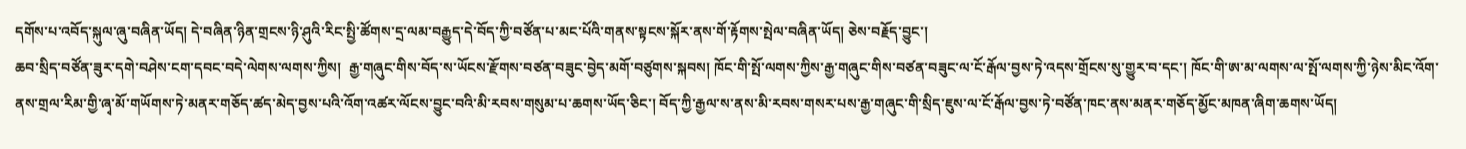དགོས་པ་འབོད་སྐུལ་ཞུ་བཞིན་ཡོད། དེ་བཞིན་ཉིན་གྲངས་ཉི་ཤུའི་རིང་སྤྱི་ཚོགས་དྲ་ལམ་བརྒྱུད་དེ་བོད་ཀྱི་བཙོན་པ་མང་པོའི་གནས་སྟངས་སྐོར་ནས་གོ་རྟོགས་སྤེལ་བཞིན་ཡོད། ཅེས་བརྗོད་བྱུང་།
ཆབ་སྲིད་བཙོན་ཟུར་དགེ་བཤེས་ངག་དབང་བདེ་ལེགས་ལགས་ཀྱིས།  རྒྱ་གཞུང་གིས་བོད་ས་ཡོངས་རྫོགས་བཙན་བཟུང་བྱེད་མགོ་བཙུགས་སྐབས། ཁོང་གི་སྤོ་ལགས་ཀྱིས་རྒྱ་གཞུང་གིས་བཙན་བཟུང་ལ་ངོ་རྒོལ་བྱས་ཏེ་འདས་གྲོངས་སུ་གྱུར་བ་དང་། ཁོང་གི་ཨ་མ་ལགས་ལ་སྤོ་ལགས་ཀྱི་ཉེས་མིང་འོག་ནས་གྲལ་རིམ་གྱི་ཞྭ་མོ་གཡོགས་ཏེ་མནར་གཅོད་ཚད་མེད་བྱས་པའི་འོག་འཚར་ལོངས་བྱུང་བའི་མི་རབས་གསུམ་པ་ཆགས་ཡོད་ཅིང་། བོད་ཀྱི་རྒྱལ་ས་ནས་མི་རབས་གསར་པས་རྒྱ་གཞུང་གི་སྲིད་ཇུས་ལ་ངོ་རྒོལ་བྱས་ཏེ་བཙོན་ཁང་ནས་མནར་གཅོད་མྱོང་མཁན་ཞིག་ཆགས་ཡོད།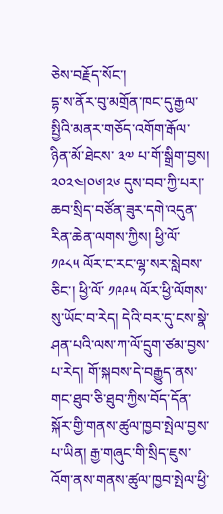ཅེས་བརྗོད་སོང་།
དྷ་ས་ནོར་བུ་མགྲོན་ཁང་དུ་རྒྱལ་སྤྱིའི་མནར་གཅོད་འགོག་རྒོལ་ཉིན་མོ་ཐེངས་ ༣༧ པ་གོ་སྒྲིག་བྱས། ༢༠༢༤།༠༦།༢༦ དུས་བབ་ཀྱི་པར།་
ཆབ་སྲིད་བཙོན་ཟུར་དགེ་འདུན་རིན་ཆེན་ལགས་ཀྱིས། ཕྱི་ལོ་ ༡༩༨༥ ལོར་ང་རང་ལྷ་སར་སླེབས་ཅིང་། ཕྱི་ལོ་ ༡༩༩༥ ལོར་ཕྱི་ལོགས་སུ་ཡོང་བ་རེད། དེའི་བར་དུ་ངས་སྣེ་ཤན་པའི་ལས་ཀ་ལོ་དྲུག་ཙམ་བྱས་པ་རེད། གོ་སྐབས་དེ་བརྒྱུད་ནས་གང་ཐུབ་ཅི་ཐུབ་ཀྱིས་བོད་དོན་སྐོར་གྱི་གནས་ཚུལ་ཁྱབ་སྤེལ་བྱས་པ་ཡིན། རྒྱ་གཞུང་གི་སྲིད་ཇུས་འོག་ནས་གནས་ཚུལ་ཁྱབ་སྤེལ་ཕྱི་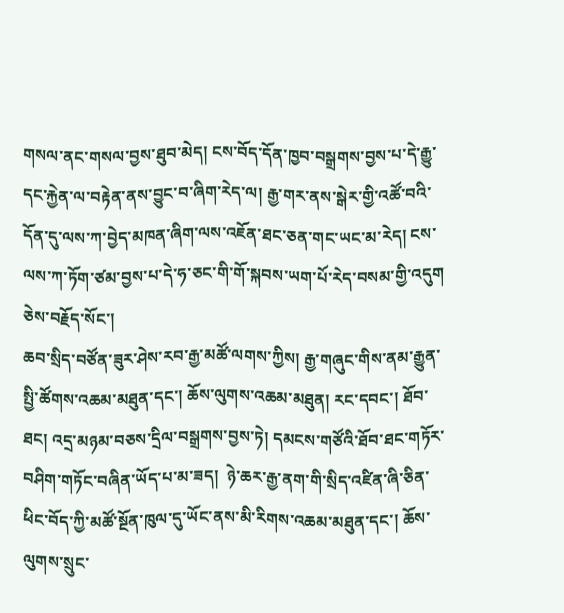གསལ་ནང་གསལ་བྱས་ཐུབ་མེད། ངས་བོད་དོན་ཁྱབ་བསྒྲགས་བྱས་པ་དེ་རྒྱུ་དང་རྐྱེན་ལ་བརྟེན་ནས་བྱུང་བ་ཞིག་རེད་ལ། རྒྱ་གར་ནས་སྒེར་གྱི་འཚོ་བའི་དོན་དུ་ལས་ཀ་བྱེད་མཁན་ཞིག་ལས་འཇོན་ཐང་ཅན་གང་ཡང་མ་རེད། ངས་ལས་ཀ་ཏོག་ཙམ་བྱས་པ་དེ་ཧ་ཅང་གི་གོ་སྐབས་ཡག་པོ་རེད་བསམ་གྱི་འདུག ཅེས་བརྗོད་སོང་།
ཆབ་སྲིད་བཙོན་ཟུར་ཤེས་རབ་རྒྱ་མཚོ་ལགས་ཀྱིས། རྒྱ་གཞུང་གིས་ནམ་རྒྱུན་སྤྱི་ཚོགས་འཆམ་མཐུན་དང་། ཆོས་ལུགས་འཆམ་མཐུན། རང་དབང་། ཐོབ་ཐང། འདྲ་མཉམ་བཅས་དྲིལ་བསྒྲགས་བྱས་ཏེ། དམངས་གཙོའི་ཐོབ་ཐང་གཏོར་བཤིག་གཏོང་བཞིན་ཡོད་པ་མ་ཟད།  ཉེ་ཆར་རྒྱ་ནག་གི་སྲིད་འཛིན་ཞི་ཅིན་ཕིང་བོད་ཀྱི་མཚོ་སྔོན་ཁུལ་དུ་ཡོང་ནས་མི་རིགས་འཆམ་མཐུན་དང་། ཆོས་ལུགས་སྲུང་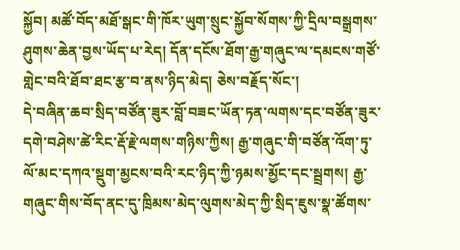སྐྱོབ། མཚོ་བོད་མཐོ་སྒང་གི་ཁོར་ཡུག་སྲུང་སྐྱོབ་སོགས་ཀྱི་དྲིལ་བསྒྲགས་ཤུགས་ཆེན་བྱས་ཡོད་པ་རེད། དོན་དངོས་ཐོག་རྒྱ་གཞུང་ལ་དམངས་གཙོ་གླེང་བའི་ཐོབ་ཐང་རྩ་བ་ནས་ཉིད་མེད། ཅེས་བརྗོད་སོང་།
དེ་བཞིན་ཆབ་སྲིད་བཙོན་ཟུར་བློ་བཟང་ཡོན་ཏན་ལགས་དང་བཙོན་ཟུར་དགེ་བཤེས་ཚེ་རིང་རྡོ་རྗེ་ལགས་གཉིས་ཀྱིས། རྒྱ་གཞུང་གི་བཙོན་འོག་ཏུ་ལོ་མང་དཀའ་སྡུག་མྱངས་བའི་རང་ཉིད་ཀྱི་ཉམས་མྱོང་དང་སྦྲགས། རྒྱ་གཞུང་གིས་བོད་ནང་དུ་ཁྲིམས་མེད་ལུགས་མེད་ཀྱི་སྲིད་ཇུས་སྣ་ཚོགས་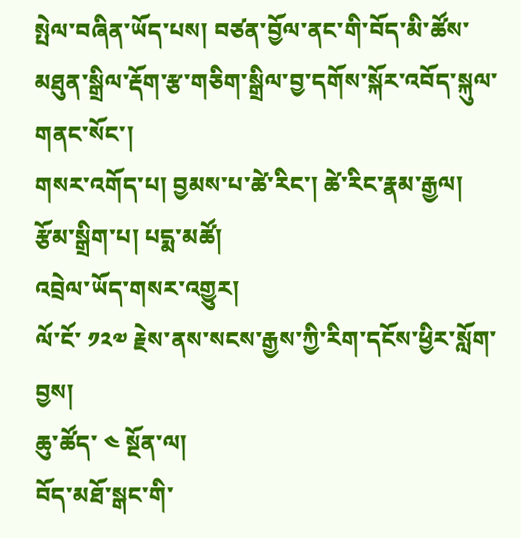སྤེལ་བཞིན་ཡོད་པས། བཙན་བྱོལ་ནང་གི་བོད་མི་ཚོས་མཐུན་སྒྲིལ་རྡོག་རྩ་གཅིག་སྒྲིལ་བྱ་དགོས་སྐོར་འབོད་སྐུལ་གནང་སོང་།
གསར་འགོད་པ། བྱམས་པ་ཚེ་རིང་། ཚེ་རིང་རྣམ་རྒྱལ།
རྩོམ་སྒྲིག་པ། པདྨ་མཚོ།
འབྲེལ་ཡོད་གསར་འགྱུར།
ལོ་ངོ་ ༡༢༧ རྗེས་ནས་སངས་རྒྱས་ཀྱི་རིག་དངོས་ཕྱིར་སློག་བྱས།
ཆུ་ཚོད་ ༤ སྔོན་ལ།
བོད་མཐོ་སྒང་གི་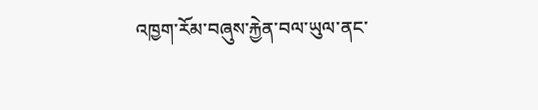འཁྱག་རོམ་བཞུས་རྐྱེན་བལ་ཡུལ་ནང་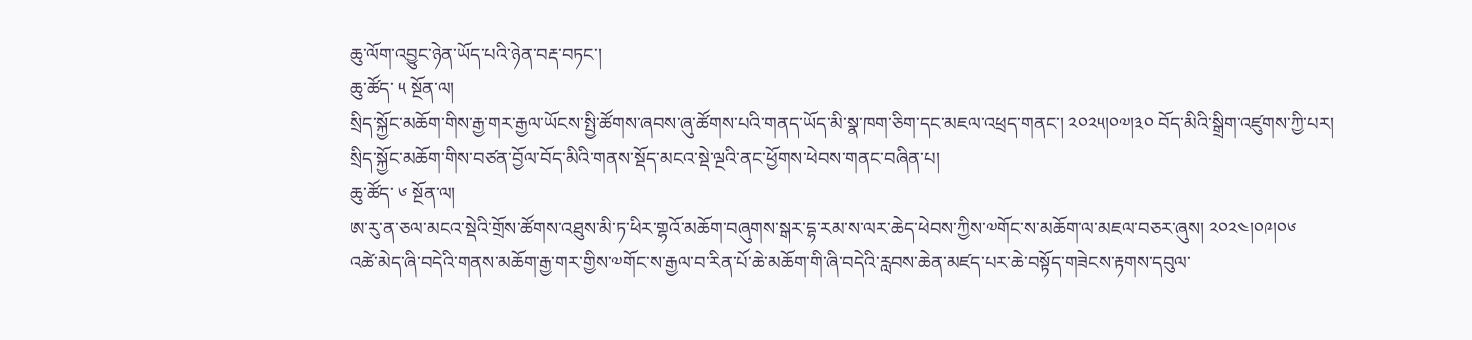ཆུ་ལོག་འབྱུང་ཉེན་ཡོད་པའི་ཉེན་བརྡ་བཏང་།
ཆུ་ཚོད་ ༥ སྔོན་ལ།
སྲིད་སྐྱོང་མཆོག་གིས་རྒྱ་གར་རྒྱལ་ཡོངས་སྤྱི་ཚོགས་ཞབས་ཞུ་ཚོགས་པའི་གནད་ཡོད་མི་སྣ་ཁག་ཅིག་དང་མཇལ་འཕྲད་གནང་། ༢༠༢༥།༠༧།༣༠ བོད་མིའི་སྒྲིག་འཛུགས་ཀྱི་པར།
སྲིད་སྐྱོང་མཆོག་གིས་བཙན་བྱོལ་བོད་མིའི་གནས་སྡོད་མངའ་སྡེ་ལྔའི་ནང་ཕྱོགས་ཕེབས་གནང་བཞིན་པ།
ཆུ་ཚོད་ ༦ སྔོན་ལ།
ཨ་རུ་ན་ཅལ་མངའ་སྡེའི་གྲོས་ཚོགས་འཐུས་མི་ཏ་ཕིར་གྷའོ་མཆོག་བཞུགས་སྒར་དྷ་རམ་ས་ལར་ཆེད་ཕེབས་ཀྱིས་༧གོང་ས་མཆོག་ལ་མཇལ་བཅར་ཞུས། ༢༠༢༤།༠༩།༠༦
འཚེ་མེད་ཞི་བདེའི་གནས་མཆོག་རྒྱ་གར་གྱིས་༧གོང་ས་རྒྱལ་བ་རིན་པོ་ཆེ་མཆོག་གི་ཞི་བདེའི་རླབས་ཆེན་མཛད་པར་ཆེ་བསྟོད་གཟེངས་རྟགས་དབུལ་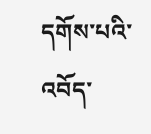དགོས་པའི་འབོད་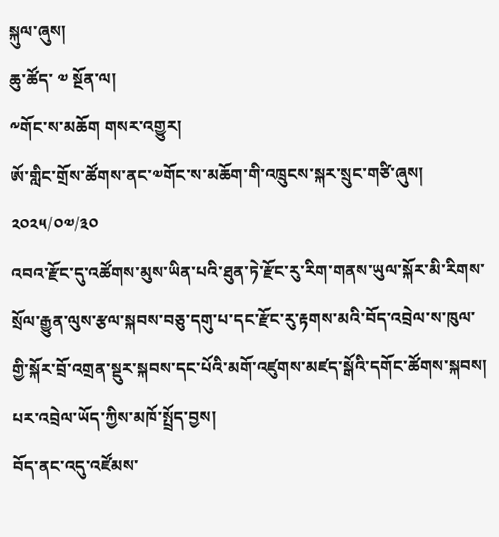སྐུལ་ཞུས།
ཆུ་ཚོད་ ༧ སྔོན་ལ།
༸གོང་ས་མཆོག གསར་འགྱུར།
ཨོ་གླིང་གྲོས་ཚོགས་ནང་༧གོང་ས་མཆོག་གི་འཁྲུངས་སྐར་སྲུང་གཙི་ཞུས།
༢༠༢༥/༠༧/༣༠
འབའ་རྫོང་དུ་འཚོགས་མུས་ཡིན་པའི་ཐུན་ཏེ་རྫོང་རུ་རིག་གནས་ཡུལ་སྐོར་མི་རིགས་སྲོལ་རྒྱུན་ལུས་རྩལ་སྐབས་བཅུ་དགུ་པ་དང་རྫོང་རུ་རྟགས་མའི་བོད་འབྲེལ་ས་ཁུལ་གྱི་སྐོར་བྲོ་འགྲན་སྡུར་སྐབས་དང་པོའི་མགོ་འཛུགས་མཛད་སྒོའི་དགོང་ཚོགས་སྐབས། པར་འབྲེལ་ཡོད་ཀྱིས་མཁོ་སྤྲོད་བྱས།
བོད་ནང་འདུ་འཛོམས་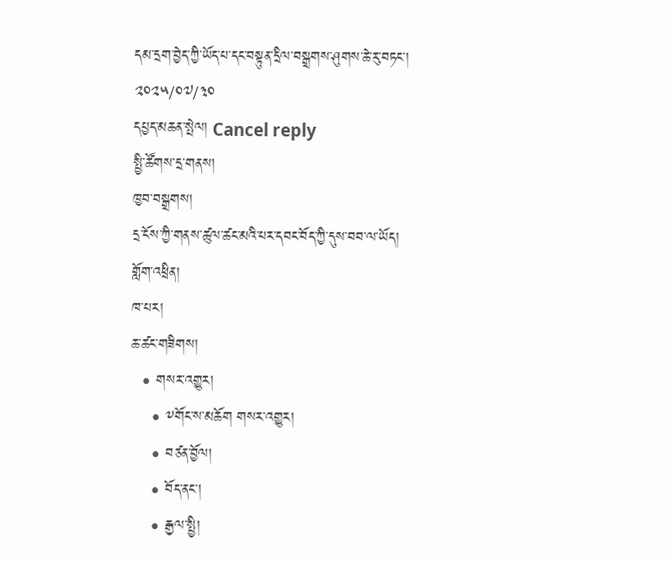དམ་དྲག་བྱེད་ཀྱི་ཡོད་པ་དང་བསྟུན་དྲིལ་བསྒྲགས་ཤུགས་ཆེ་རུ་བཏང་།
༢༠༢༥/༠༧/༣༠
དཔྱད་མཆན་སྤེལ། Cancel reply
སྤྱི་ཚོགས་དྲ་གནས།
ཁྱབ་བསྒྲགས།
དྲ་ངོས་ཀྱི་གནས་ཚུལ་ཚང་མའི་པར་དབང་བོད་ཀྱི་དུས་བབ་ལ་ཡོད།
གློག་འཕྲིན།
ཁ་པར།
ཆ་ཚང་གཟིགས།
  • གསར་འགྱུར།
    • ༸གོང་ས་མཆོག གསར་འགྱུར།
    • བཙན་བྱོལ།
    • བོད་ནང་།
    • རྒྱལ་སྤྱི།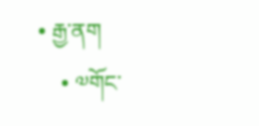• རྒྱ་ནག
    • ༧གོང་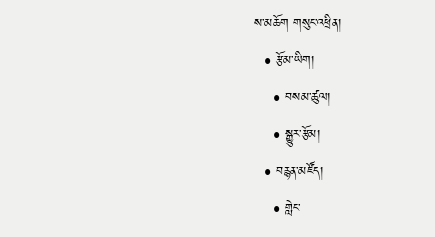ས་མཆོག གསུང་འཕྲིན།
  • རྩོམ་ཡིག།
    • བསམ་ཚུལ།
    • སྒྱུར་རྩོམ།
  • བརྙན་མཛོད།
    • གླེང་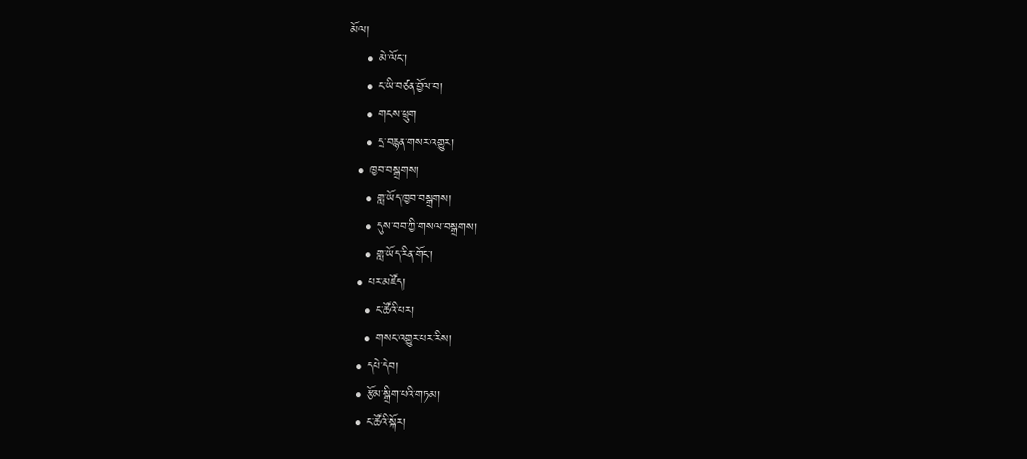མོལ།
    • མེ་ལོང་།
    • ང་ཡི་བཙན་བྱོལ་བ།
    • གངས་ཕྲུག
    • དྲ་བརྙན་གསར་འགྱུར།
  • ཁྱབ་བསྒྲགས།
    • གླ་ཡོད་ཁྱབ་བསྒྲགས།
    • དུས་བབ་ཀྱི་གསལ་བསྒྲགས།
    • གླ་ཡོད་རིན་གོང་།
  • པར་མཛོད།
    • ང་ཚོའི་པར།
    • གསང་འགྱུར་པར་རིས།
  • དཔེ་དེབ།
  • རྩོམ་སྒྲིག་པའི་གཏམ།
  • ང་ཚོའི་སྐོར།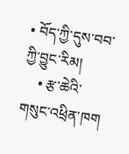• བོད་ཀྱི་དུས་བབ་ཀྱི་བྱུང་རིམ།
    • རྩ་ཆེའི་གསུང་འཕྲིན་ཁག